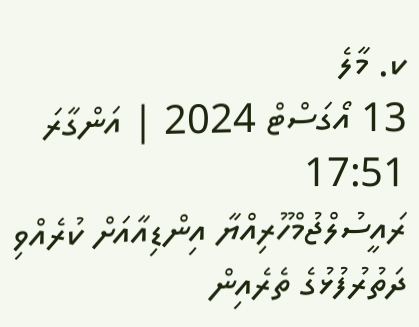ކ. މާލެ
13 އޯގަސްޓް 2024 | އަންގާރަ 17:51
ރައީސުލްޖުމްހޫރިއްޔާ އިންޑިއާއަށް ކުރެއްވި ދަތުރުފުޅުގެ ތެރެއިން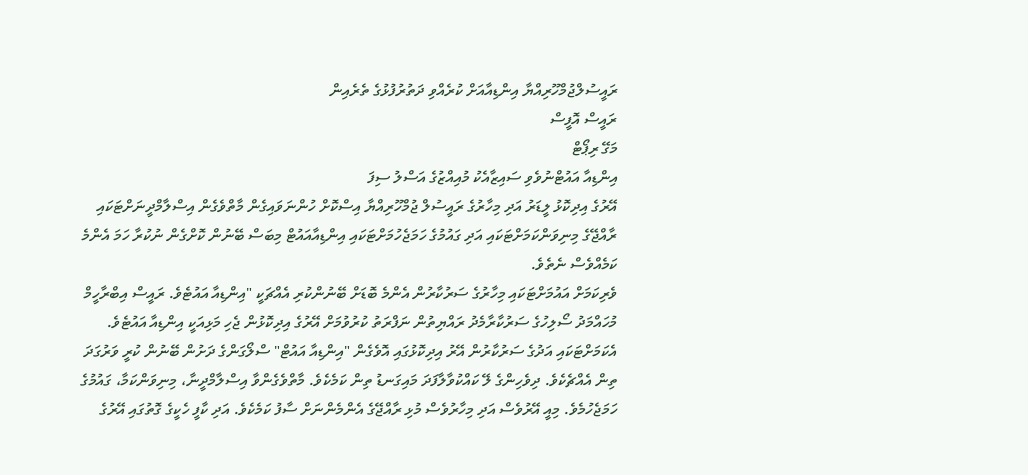ރައީސުލްޖުމްހޫރިއްޔާ އިންޑިއާއަށް ކުރެއްވި ދަތުރުފުޅުގެ ތެރެއިން
ރައީސް އޮފީސް
މަގޭ ރިޕޯޓް
އިންޑިއާ އައުޓްނުވެވި ސައިޒާއެކު މުއިއްޒުގެ އަސްލު ސިފަ
އޭރުގެ އިދިކޮޅު ލީޑަރު އަދި މިހާރުގެ ރައީސުލް ޖުމްހޫރިއްޔާ އިސްކޮށް ހުންނަވައިގެން މާތްވެގެން އިސްލާމްދީނަށްޓަކައި ރާއްޖޭގެ މިނިވަންކަމަށްޓަކައި އަދި ގައުމުގެ ހަމަޖެހުމަށްޓަކައި އިންޑިއާއައުޓް މިބަސް ބޭނުން ކޮށްގެން ނުކުރާ ހަމަ އެންމެ ކަމެއްވެސް ނެތެވެ.
ވެރިކަމަށް އައުމަށްޓަކައި މިހާރުގެ ސަރުކާރުން އެންމެ ބޮޑަށް ބޭނުންކުރި އެއްޗަކީ "އިންޑިއާ އައުޓެވެ. ރައީސް އިބްރާހީމް މުހައްމަދު ސޯލިހުގެ ސަރުކާރާމެދު ރައްޔިތުން ނަފްރަތު ކުރުވުމަށް އޭރުގެ އިދިކޮޅުން ޖެހި މަޅިއަކީ އިންޑިއާ އައުޓެވެ. އެކަމަށްޓަކައި އަދުގެ ސަރުކާރުން އޭރު އިދިކޮޅުގައި އޮވެގެން "އިންޑިއާ އައުޓް" ސްލޯގަންގެ ދަށުން ބޭނުން ކުރީ ވަރުގަދަ ތިން އެއްޗެކެވެ. ދިވެހިންގެ ލޭ ކައްކުވާލާފަދަ މައިގަނޑު ތިން ކަމެކެވެ. މާތްވެގެންވާ އިސްލާމްދީނާ، މިނިވަންކަމާ، ގައުމުގެ ހަމަޖެހުމެވެ. މިއީ އޭރުވެސް އަދި މިހާރުވެސް މުޅި ރާއްޖޭގެ އެންމެންނަށް ސާފު ކަމެކެވެ. އަދި ކާފީ ހެކީގެ ގޮތުގައި އޭރުގެ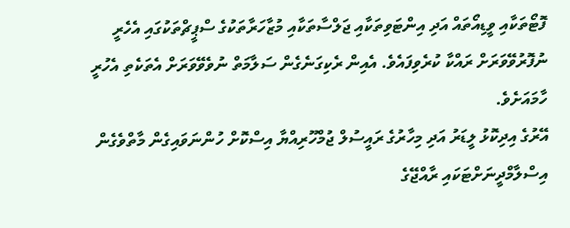ފޮޓޯތަކާއި ވީޑިއޯތައް އަދި އިންޓަވިތަކާއި ޖަލްސާތަކާއި މުޒާހަރާތަކުގެ ސްޕީޗްތަކުގައި އެހެރީ ނުފޮރުވޭވަރަށް ރައްކާ ކުރެވިފައެވެ. އެއިން ރެކިގަނެގެން ސަލާމަތް ނުވެވޭވަރަށް އެތަކެތި އެހުރީ ހާމައަށެވެ.
އޭރުގެ އިދިކޮޅު ލީޑަރު އަދި މިހާރުގެ ރައީސުލް ޖުމްހޫރިއްޔާ އިސްކޮށް ހުންނަވައިގެން މާތްވެގެން އިސްލާމްދީނަށްޓަކައި ރާއްޖޭގެ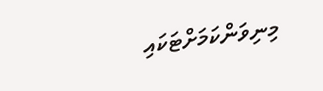މިނިވަންކަމަށްޓަކައި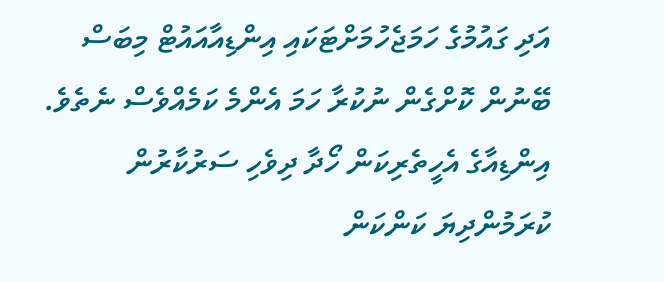އަދި ގައުމުގެ ހަމަޖެހުމަށްޓަކައި އިންޑިއާއައުޓް މިބަސް ބޭނުން ކޮށްގެން ނުކުރާ ހަމަ އެންމެ ކަމެއްވެސް ނެތެވެ. އިންޑިއާގެ އެހީތެރިކަން ހޯދާ ދިވެހި ސަރުކާރުން ކުރަމުންދިޔަ ކަންކަން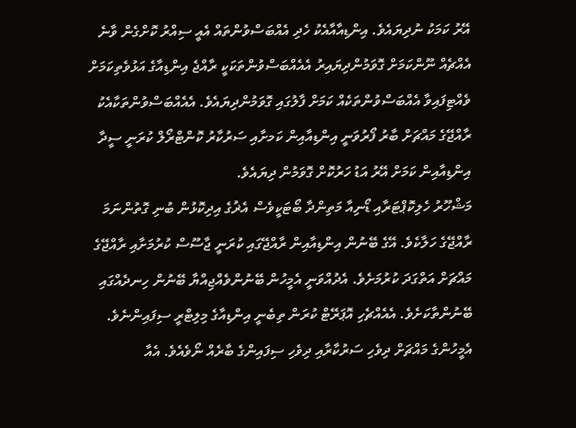އޭރު ކަމަކު ނުދިޔައެވެ. އިންޑިއާއާއެކު ހެދި އެއްބަސްވުންތައް އެއީ ސިއްރު ކޮށްގެން ވާނެ އެއްޗެއް ނޫންކަމަށް ގޮވަމުންދިޔައިރު އެއެއްބަސްވުންތަކަކީ ރާއްޖެ އިންޑިއާގެ އަޅުވެތިކަމަށް ވެއްޓިފައިވާ އެއްބަސްވުންތަކެއް ކަމަށް ފާލުގައި ގޮވަމުންދިޔައެވެ. އެއެއްބަސްވުންތަކާއެކު ރާއްޖޭގެ މައްޗަށް ބާރު ފޯރުވަނީ އިންޑިއާއިން ކަމށާއި ސަރުކާރު ކޮންޓްރޯލް ކުރަނީ ސީދާ އިންޑިއާއިން ކަމަށް އޭރު އަޑު ހަރުކޮށް ގޮވަމުން ދިޔައެވެ.
މަޝްހޫރު ހެލިކޮޕްޓަރާއި ޑޯނިއާ މަތިންދާ ބޯޓަކީވެސް އެޜުގެ އިދިކޮޅުން ބުނި ގޮތުންނަމަ ރާއްޖޭގެ ހަލާކެވެ. އޭގެ ބޭނުން އިންޑިއާއިން ރާއްޖޭގައި ކުރަނީ ޖާސޫސް ކުރުމަށާއި ރާއްޖޭގެ މައްޗަށް އަތްގަދަ ކުރުމަށެވެ. އެދުއްވަނީ އެމީހުން ބޭނުންވެއްޖިއްޔާ ބޭނުން ހިނދެއްގައި ބޭނުންތާކަށެވެ. އެއެއްޗެހި އޮޕަރޭޓް ކުރަން ތިބެނީ އިންޑިއާގެ މިލިޓްރީ ސިފައިންނެވެ. އެމީހުންގެ މައްޗަށް ދިވެހި ސަރުކާރާއި ދިވެހި ސިފައިންގެ ބާރެއް ނޯވެއެވެ. އެއާ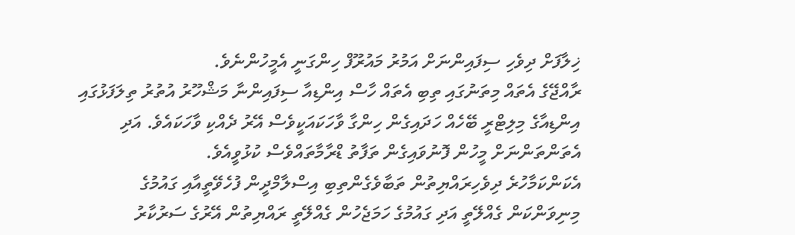ޚިލާފަށް ދިވެހި ސިފައިންނަށް އަމުރު މައުރޫފް ހިންގަނީ އެމީހުންނެވެ.
ރާއްޖޭގެ އެތައް މިތަނުގައި ތިބި އެތައް ހާސް އިންޑިއާ ސިފައިންނާ މަޝްހޫރު އުތުރު ތިލަފަޅުގައި އިންޑިއާގެ މިލިޓްރީ ބޭހެއް ހަދައިގެން ހިންގާ ވާހަކައަކީވެސް އޭރު ދެއްކި ވާހަކައެވެ. އަދި އެތަންތަންނަށް މީހުން ފޮނުވައިގެން ތަފާތު ޑްރާމާތައްވެސް ކުޅުވީއެވެ.
އެކަންކަމާހުރެ ދިވެހިރައްޔިތުން ތަބާވެގެންތިބި އިސްލާމްދީން ފުހެވޭތީއާއި ގައުމުގެ މިނިވަންކަން ގެއްލޭތީ އަދި ގައުމުގެ ހަމަޖެހުން ގެއްލޭތީ ރައްޔިތުން އޭރުގެ ސަރުކާރު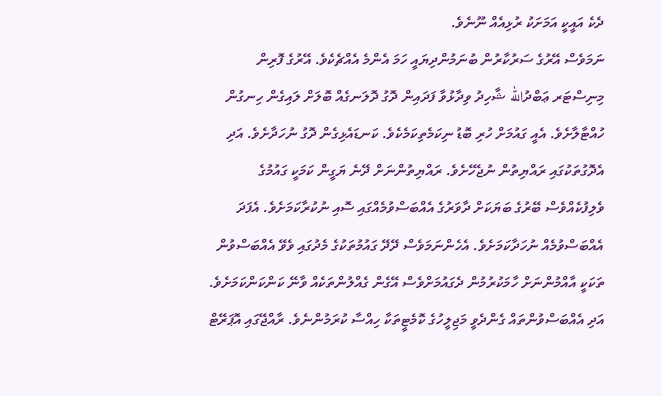ދެކެ އައީކީ އަމަށަކު ރުޅިއެއް ނޫނެވެ.
ނަމަވެސް އޭރުގެ ސަރުކާރުން ބުނަމުންދިޔައީ ހަމަ އެންމެ އެއްޗެކެވެ. އޭރުގެ ފޮރިން މިނިސްޓަރ ޢަބްދުالله ޝާހިދު ވިދާޅުވާ ފަދައިން ދޮގު ދޮލަނގެއް ބޮލަށް ލައިގެން ހިނގުން ހުއްޓާލާށެވެ. އެއީ ގައުމަށް ހުރި ބޮޑު ނިކަމެތިކަމެކެވެ. ކަނޑައެޅިގެން ދޮގު ނުހަދާށެވެ. އަދި އެދޮގުތަކުގައި ރައްޔިތުން ނުޖެހޭށެވެ. ރައްޔިތުންނަށް ދޭނެ ޔަގީން ކަމަކީ ގައުމުގެ ވެލިފުކެއްވެސް ބޭރުގެ ބަޔަކަށް ދާވަރުގެ އެއްބަސްވުމެއްގައި ސޮއި ނުކުރާކަމަށެވެ. އެފަދަ އެއްބަސްވުމެއް ނުހަދާކަމަށެވެ. އެހެންނަމަވެސް ދޭދޭ ގައުމުތަކުގެ މެދުގައި ވެވޭ އެއްބަސްވުން ތަކަކީ އާއްމުންނަށް ހާމަކުރުމުން ދެގައުމަށްވެސް އޭގެން ގެއްލުންތަކެއް ވާނޭ ކަންކަންކަމަށެވެ. އަދި އެއްބަސްވުންތައް ގެންދެވީ މަޖިލީހުގެ ކޮމެޓީތަކާ ހިއްސާ ކުރަމުންނެވެ. ރާއްޖޭގައި އޮޕަރޭޓް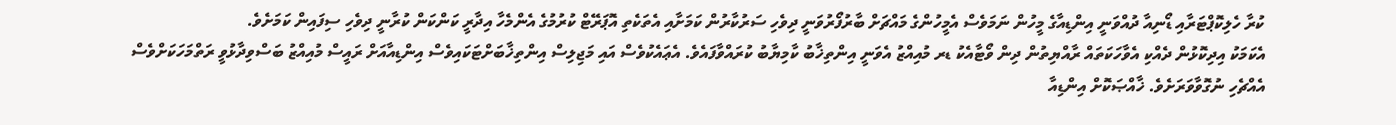ކުރާ ހެލިކޮޕްޓަރާއި ޑޯނިއާ ދުއްވަނީ އިންޑިއާގެ މީހުން ނަމަވެސް އެމީހުންގެ މައްޗަށް ބާރުފޯރުވަނީ ދިވެހި ސަރުކާރުން ކަމަށާއި އެތަކެތި އޮޕަރޭޓް ކުރުމުގެ އެންމެހާ އިދާރީ ކަންކަން ކުރާނީ ދިވެހި ސިފައިން ކަމަށެވެ.
އެކަމަކު އިދިކޮޅުން ދެއްކި އެވާހަކަތައް ރާއްޔިތުން ދިން ވޯޓާއެކު ޑރ މުއިއްޒު އެވަނީ އިންތިޚާބު ކާމިޔާބު ކުރައްވާފައެވެ. އެޢައެކުވެސް އައި މަޖިލިސް އިންތިޚާބަށްޓަކައިވެސް އިންޑިއާއަށް ރައީސް މުއިއްޒު ބަސްވިދާޅުވީ ރަތްމަހަކަށްވެސް އެއްޗެހި ނުގޮވާވަރަށެވެ. ޚާއްޞަކޮށް އިންޑިއާ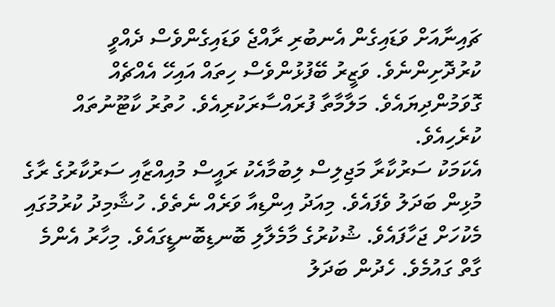ޗައިނާއަށް ވަޑައިގެން އެނބުރި ރާއްޖެ ވަޑައިގެންވެސް ދެއްވީ ކުރުދޮށިންނެވެ. ވަޒީރު ބޭފުޅުންވެސް ހިތައް އައިހޭ އެއްޗެއް ގޮވަމުންދިޔައެވެ. މަލާމާތާ ފުރައްސާރަކުރިއެވެ. ހުތުރު ކާޓޫނުތައް ކުރެހިއެވެ.
އެކަމަކު ސަރުކާރާ މަޖިލިސް ލިބުމާއެކު ރައީސް މުއިއްޒާއި ސަރުކާރުގެ ރާގެ މުޅިން ބަދަލު ވެފައެވެ. މިއަދު އިންޑިއާ ވަރެއް ނެތެވެ. ހުޝާމިދު ކުރުމުގައި މެކުހަށް ޖަހާފައެވެ. ޝުކުރުގެ މާމެލާލި ބޮނޑިބޮނޑީގައެވެ. މިހާރު އެންމެ ގާތް ގައުމެވެ. ހެދުން ބަދަލު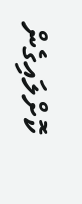ކޮށްލައިގެން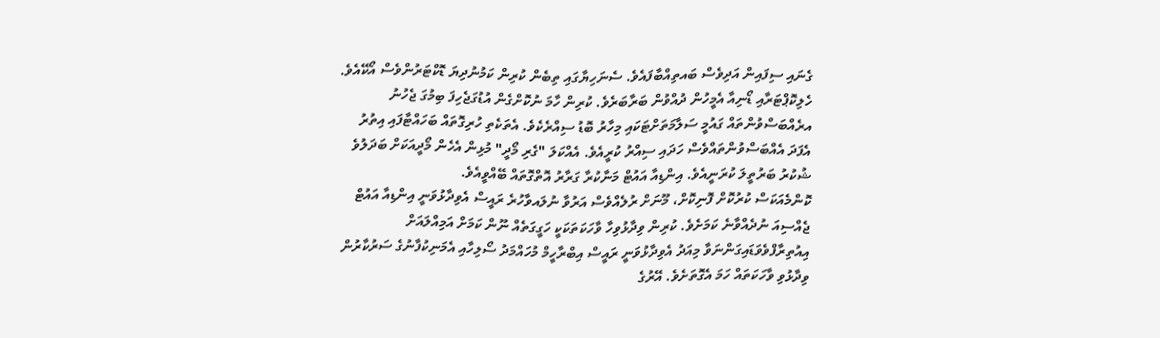ގެނައި ސިފައިން އަދިވެސް ބައތިއްބާފައެވެ. ސެނަހިޔާގައި ތިބެން ކުރިން ކަމުނުދިޔަ ޑޮކްޓަރުންވެސް އޯކޭއެވެ. ހެލިކޮޕްޓަރާއި ޑޯނިއާ އެމީހުން ދުއްވުން ބަރާބަރެވެ. ކުރިން ހާމަ ނުކޮށްގެން އުޑުގަޖެހިފަ ބިމުގަ ޖެހުނު އރެއްބަސްވުންތައް ގައުމީ ސަލާމަތަށްޓަކައި މިހާރު ބޮޑު ސިއްރެކެވެ. އެތަކެތި ހުރިގޮތައް ބަހައްޓާފައި އިތުރު އެފަދަ އެއްބަސްވުންތައްވެސް ހަދައި ސިއްރު ކުރީއެވެ. އެއްކަލަ "ގެރި މޯދީ" މުޅިން އެހެން މޯދީއަކަށް ބަދަލުވެ ޝުކުރު ބަރުތީލަ ކުރަނީއެވެ. އިންޑިއާ އައުޓް މަނާކުރާ ގަރާރު އޮތްގޮތައް ބޭއްވީއެވެ.
ކޮންމެއަކަސް ކުރުކޮށް ފޮނިކޮށް، މޫނަށް ރުލެއްވެސް އަރުވާ ނުލައވާހުރެ ރައީސް އެވިދާޅުވަނީ އިންޑިއާ އައުޓް ޖެއްސިއަ ނުދެއްވާނެ ކަމަށެވެ. ކުރިން ވިދާޅުވިހާ ވާހަކަތަކަކީ ހަގީގަތެއް ނޫން ކަމަށް އަމިއްލައަށް އިއުތިރާފްވެވަޑައިގަންނަވާ މިއަދު އެވިދާޅުވަނީ ރައީސް އިބްރާހީމް މުހައްމަދު ސޯލިހާއި އެމަނިކުފާނުގެ ސަރުކާރުން ވިދާޅުވި ވާހަކަތައް ހަމަ އެގޮތަށެވެ. އޭރުގެ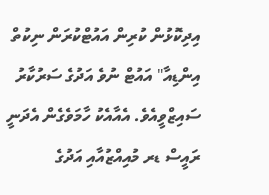އިދިކޮޅުން ކުރިން އައުޓްކުރަން ނިކުތް އިންޑިއާ" އައުޓް ނުވެ އަދުގެ ސަރުކާރު ސައިޒްވީއެވެ. އެއާއެކު ހާމަވެގެން އެދަނީ ރައީސް ޑރ މުއިއްޒުއާއި އަދުގެ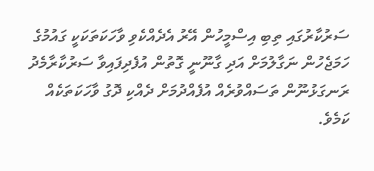ސަރުކާރުގައި ތިބި އިސްމީހުން އޭރު އެދެއްކެވި ވާހަކަތަކަކީ ގައުމުގެ ހަމަޖެހުން ނަގާލުމަށް އަދި ގާނޫނީ ގޮތުން އުފެދިފައިވާ ސަރުކާރާމެދު ރަނގަޅުނޫން ތަސައްވުރެއް އުފެއްދުމަށް ދެއްކި ދޮގު ވާހަކަތަކެއް ކަމެވެ.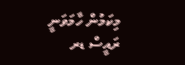މިކަމުން ހާމަވަނީ ރައީސް ޑރ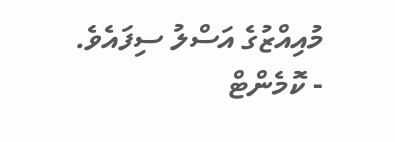މުއިއްޒުގެ އަސްލު ސިފައެވެ.
- ކޮމެންޓް